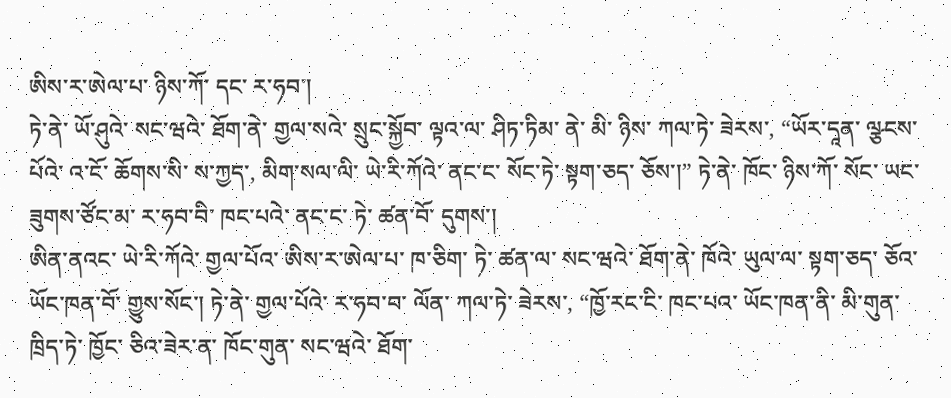ཨིས་ར་ཨེལ་པ་ ཉིས་ཀོ་ དང་ ར་ཧབ་།
ཏེ་ནེ་ ཡོ་ཤུའེ་ སང་ཝའེ་ ཐོག་ནེ་ གྱལ་སའེ་ སྲུང་སྐྱོབ་ ལྟའ་ལ་ ཤིཏ་ཏིམ་ ནེ་ མི་ ཉིས་ ཀལ་ཏེ་ ཟེརས་, “ཡོར་དཱན་ ལྩངས་པོའེ་ འ་ངོ་ ཆོགས་སི་ ས་ཀྱད་, མིག་སལ་ལི་ ཡེ་རི་ཀོའེ་ ནང་ང་ སོང་ཏེ་ སྟག་ཅད་ ཅོས་།” ཏེ་ནེ་ ཁོང་ ཉིས་ཀོ་ སོང་ ཡང་ ཟུགས་ཙོང་མ་ ར་ཧབ་བི་ ཁང་པའེ་ ནང་ང་ ཏེ་ ཚན་བོ་ དུགས་།
ཨིན་ནའང་ ཡེ་རི་ཀོའེ་ གྱལ་པོའ་ ཨིས་ར་ཨེལ་པ་ ཁ་ཅིག་ ཏེ་ ཚན་ལ་ སང་ཝའེ་ ཐོག་ནེ་ ཁོའེ་ ཡུལ་ལ་ སྟག་ཅད་ ཅོའ་ ཡོང་ཁན་བོ་ གྱུས་སོང་། ཏེ་ནེ་ གྱལ་པོའེ་ ར་ཧབ་བ་ ལོན་ ཀལ་ཏེ་ ཟེརས་, “ཁྱོ་རང་ངི་ ཁང་པའ་ ཡོང་ཁན་ནི་ མི་གུན་ ཁྲིད་ཏེ་ ཁྱོང་ ཅིའ་ཟེར་ན་ ཁོང་གུན་ སང་ཝའེ་ ཐོག་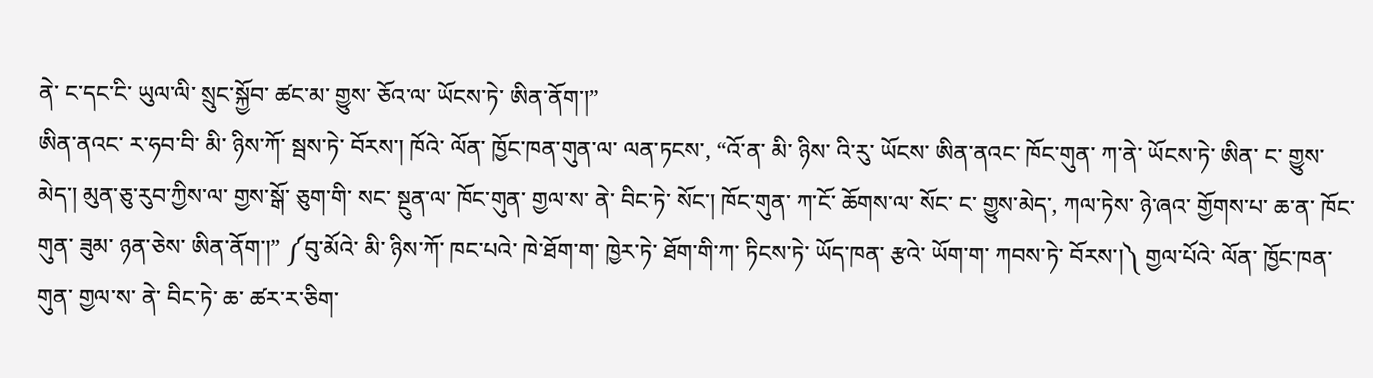ནེ་ ང་དང་ངི་ ཡུལ་ལི་ སྲུང་སྐྱོབ་ ཚང་མ་ གྱུས་ ཅོའ་ལ་ ཡོངས་ཏེ་ ཨིན་ནོག་།”
ཨིན་ནའང་ ར་ཧབ་བི་ མི་ ཉིས་ཀོ་ སྦས་ཏེ་ བོརས་། ཁོའེ་ ལོན་ ཁྱོང་ཁན་གུན་ལ་ ལན་ཏངས་, “འོ་ན་ མི་ ཉིས་ འི་རུ་ ཡོངས་ ཨིན་ནའང་ ཁོང་གུན་ ཀ་ནེ་ ཡོངས་ཏེ་ ཨིན་ ང་ གྱུས་མེད་། མུན་ཅུ་རུབ་ཀྱིས་ལ་ གྱས་སྒོ་ ཅུག་གི་ སང་ སྔུན་ལ་ ཁོང་གུན་ གྱལ་ས་ ནེ་ བིང་ཏེ་ སོང་། ཁོང་གུན་ ཀ་ངོ་ ཆོགས་ལ་ སོང་ ང་ གྱུས་མེད་, ཀལ་ཏེས་ ཉེ་ཞའ་ གྱོགས་པ་ ཆ་ན་ ཁོང་གུན་ ཟུམ་ ཉན་ཅེས་ ཨིན་ནོག་།” ༼བུ་མོའེ་ མི་ ཉིས་ཀོ་ ཁང་པའེ་ ཁེ་ཐོག་ག་ ཁྱེར་ཏེ་ ཐོག་གི་ཀ་ ཏིངས་ཏེ་ ཡོད་ཁན་ རྩའེ་ ཡོག་ག་ ཀབས་ཏེ་ བོརས་།༽ གྱལ་པོའེ་ ལོན་ ཁྱོང་ཁན་གུན་ གྱལ་ས་ ནེ་ བིང་ཏེ་ ཆ་ ཚར་ར་ཅིག་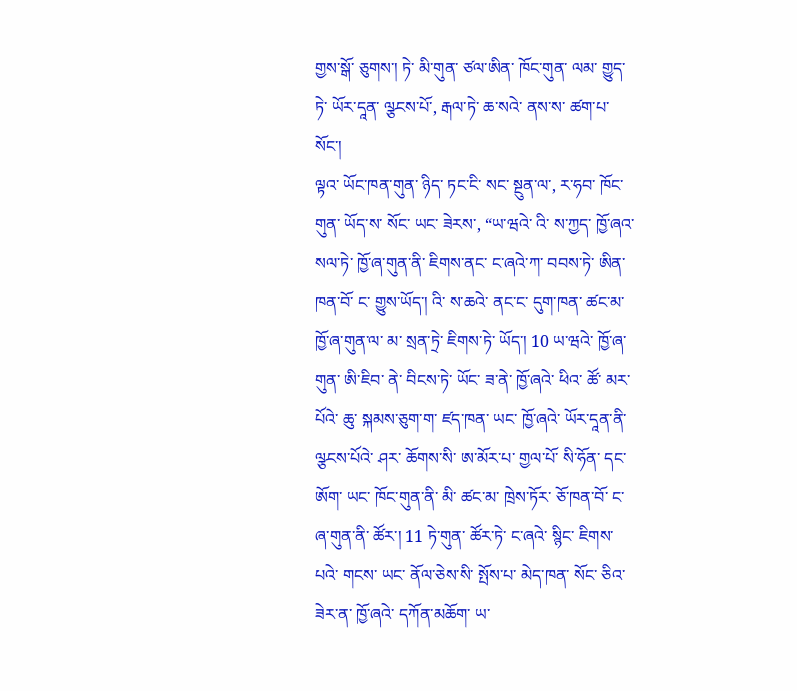གྱས་སྒོ་ ཅུགས་། ཏེ་ མི་གུན་ ཙལ་ཨིན་ ཁོང་གུན་ ལམ་ གྱུད་ཏེ་ ཡོར་དཱན་ ལྩངས་པོ་, རྒལ་ཏེ་ ཆ་སའེ་ ནས་ས་ ཚག་པ་ སོང་།
ལྟའ་ ཡོང་ཁན་གུན་ ཉིད་ ཏང་ངི་ སང་ སྔུན་ལ་, ར་ཧབ་ ཁོང་གུན་ ཡོད་ས་ སོང་ ཡང་ ཟེརས་, “ཡ་ཝའེ་ འི་ ས་ཀྱད་ ཁྱོ་ཞའ་ སལ་ཏེ་ ཁྱོ་ཞ་གུན་ནི་ ཇིགས་ནང་ ང་ཞའེ་ཀ་ བབས་ཏེ་ ཨིན་ཁན་བོ་ ང་ གྱུས་ཡོད་། འི་ ས་ཆའེ་ ནང་ང་ དུག་ཁན་ ཚང་མ་ ཁྱོ་ཞ་གུན་ལ་ མ་ སྲན་ཏྲེ་ ཇིགས་ཏེ་ ཡོད་། 10 ཡ་ཝའེ་ ཁྱོ་ཞ་གུན་ ཨི་ཇིབ་ ནེ་ བིངས་ཏེ་ ཡོང་ ཟ་ནེ་ ཁྱོ་ཞའེ་ ཕིའ་ ཚོ་ མར་པོའེ་ ཆུ་ སྐམས་ཅུག་ག་ ཛད་ཁན་ ཡང་ ཁྱོ་ཞའེ་ ཡོར་དཱན་ནི་ ལྩངས་པོའེ་ ཤར་ ཆོགས་སི་ ཨ་མོར་པ་ གྱལ་པོ་ སི་ཧོན་ དང་ ཨོག་ ཡང་ ཁོང་གུན་ནི་ མི་ ཚང་མ་ ཁྲེས་ཏོར་ ཅོ་ཁན་བོ་ ང་ཞ་གུན་ནི་ ཚོར་། 11 ཏེ་གུན་ ཚོར་ཏེ་ ང་ཞའེ་ སྙིང་ ཇིགས་པའེ་ གངས་ ཡང་ ནོལ་ཅེས་སི་ སྤོས་པ་ མེད་ཁན་ སོང་ ཅིའ་ཟེར་ན་ ཁྱོ་ཞའེ་ དཀོན་མཆོག་ ཡ་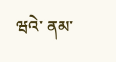ཝའེ་ ནམ་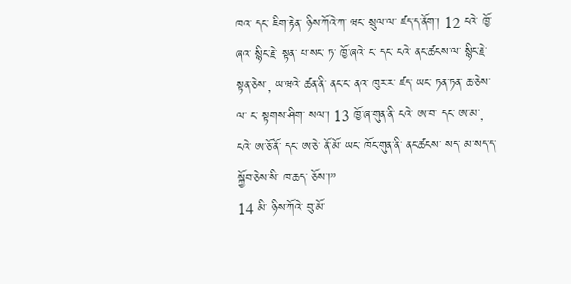ཁའ་ དང་ ཇིག་རྟེན་ ཉིས་ཀོའེ་ཀ་ ཝང་ སྲུལ་ལ་ ཛད་ད་ནོག་། 12 ངའེ་ ཁྱོ་ཞའ་ སྙིང་རྗེ་ སྟན་ པ་སང་ ཏ་ ཁྱོ་ཞའེ་ ང་ དང་ ངའེ་ ནང་ཚངས་ལ་ སྙིང་རྗེ་ སྟན་ཅེས་, ཡ་ཝའེ་ ཚན་ནི་ ནང་ང་ ནའ་ ཁུར་ར་ ཛད་ ཡང་ ཏན་ཏན་ ཆ་ཅེས་ལ་ ང་ སྟགས་ཤིག་ སལ་། 13 ཁྱོ་ཞ་གུན་ནི་ ངའེ་ ཨ་བ་ དང་ ཨ་མ་, ངའེ་ ཨ་ཅོ་ནོ་ དང་ ཨ་ཅེ་ ནོ་མོ་ ཡང་ ཁོང་གུན་ནི་ ནང་ཚངས་ སད་ མ་སད་ད་ སྐྱོབ་ཅེས་སི་ ཁ་ཆད་ ཅོས་།”
14 མི་ ཉིས་ཀོའེ་ བུ་མོ་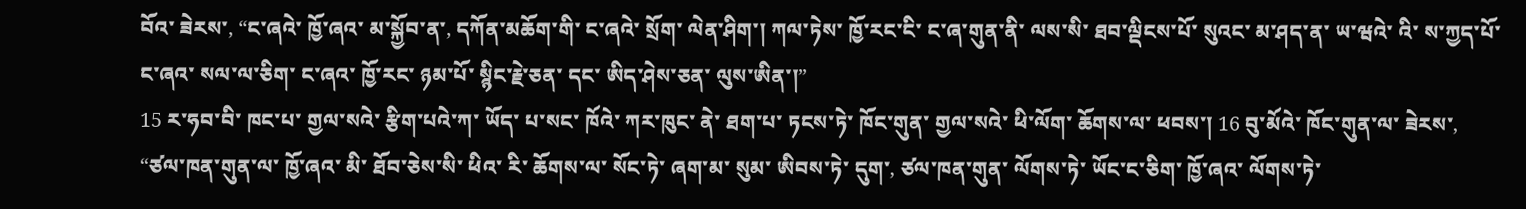བོའ་ ཟེརས་, “ང་ཞའེ་ ཁྱོ་ཞའ་ མ་སྐྱོབ་ན་, དཀོན་མཆོག་གི་ ང་ཞའེ་ སྲོག་ ལེན་ཤིག་། ཀལ་ཏེས་ ཁྱོ་རང་ངི་ ང་ཞ་གུན་ནི་ ལས་སི་ ཐབ་ལྡིངས་པོ་ སུའང་ མ་ཤད་ན་ ཡ་ཝའེ་ འི་ ས་ཀྱད་པོ་ ང་ཞའ་ སལ་ལ་ཅིག་ ང་ཞའ་ ཁྱོ་རང་ ཉམ་པོ་ སྙིང་རྗེ་ཅན་ དང་ ཨིད་ཤེས་ཅན་ ལུས་ཨིན་།”
15 ར་ཧབ་བི་ ཁང་པ་ གྱལ་སའེ་ རྩིག་པའེ་ཀ་ ཡོད་ པ་སང་ ཁོའེ་ ཀར་ཁུང་ ནེ་ ཐག་པ་ ཏངས་ཏེ་ ཁོང་གུན་ གྱལ་སའེ་ ཕི་ལོག་ ཆོགས་ལ་ ཕབས་། 16 བུ་མོའེ་ ཁོང་གུན་ལ་ ཟེརས་, “ཙལ་ཁན་གུན་ལ་ ཁྱོ་ཞའ་ མི་ ཐོབ་ཅེས་སི་ ཕིའ་ རི་ ཆོགས་ལ་ སོང་ཏེ་ ཞག་མ་ སུམ་ ཨིབས་ཏེ་ དུག་, ཙལ་ཁན་གུན་ ལོགས་ཏེ་ ཡོང་ང་ཅིག་ ཁྱོ་ཞའ་ ལོགས་ཏེ་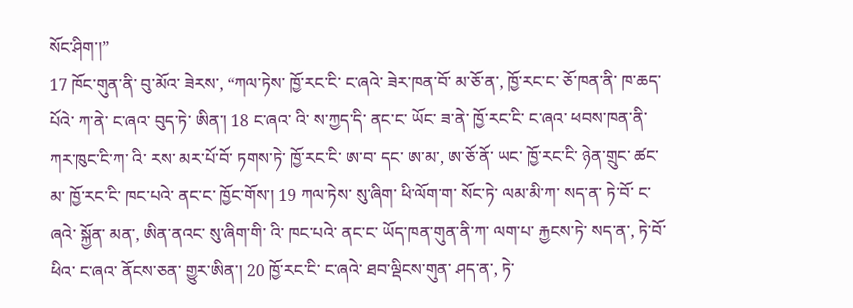སོང་ཤིག་།”
17 ཁོང་གུན་ནི་ བུ་མོའ་ ཟེརས་, “ཀལ་ཏེས་ ཁྱོ་རང་ངི་ ང་ཞའེ་ ཟེར་ཁན་བོ་ མ་ཅོ་ན་, ཁྱོ་རང་ང་ ཅོ་ཁན་ནི་ ཁ་ཆད་པོའེ་ ཀ་ནེ་ ང་ཞའ་ བུད་ཏེ་ ཨིན་། 18 ང་ཞའ་ འི་ ས་ཀྱད་དི་ ནང་ང་ ཡོང་ ཟ་ནེ་ ཁྱོ་རང་ངི་ ང་ཞའ་ ཕབས་ཁན་ནི་ ཀར་ཁུང་ངི་ཀ་ འི་ རས་ མར་པོ་བོ་ ཏགས་ཏེ་ ཁྱོ་རང་ངི་ ཨ་བ་ དང་ ཨ་མ་, ཨ་ཅོ་ནོ་ ཡང་ ཁྱོ་རང་ངི་ ཉེན་གྲུང་ ཚང་མ་ ཁྱོ་རང་ངི་ ཁང་པའེ་ ནང་ང་ ཁྱོང་གོས་། 19 ཀལ་ཏེས་ སུ་ཞིག་ ཕི་ལོག་ག་ སོང་ཏེ་ ལམ་མི་ཀ་ སད་ན་ ཏེ་བོ་ ང་ཞའེ་ སྐྱོན་ མན་, ཨིན་ནའང་ སུ་ཞིག་གི་ འི་ ཁང་པའེ་ ནང་ང་ ཡོད་ཁན་གུན་ནི་ཀ་ ལག་པ་ རྐྱངས་ཏེ་ སད་ན་, ཏེ་བོ་ ཕིའ་ ང་ཞའ་ ནོངས་ཅན་ གྱུར་ཨིན་། 20 ཁྱོ་རང་ངི་ ང་ཞའེ་ ཐབ་ལྡིངས་གུན་ ཤད་ན་, ཏེ་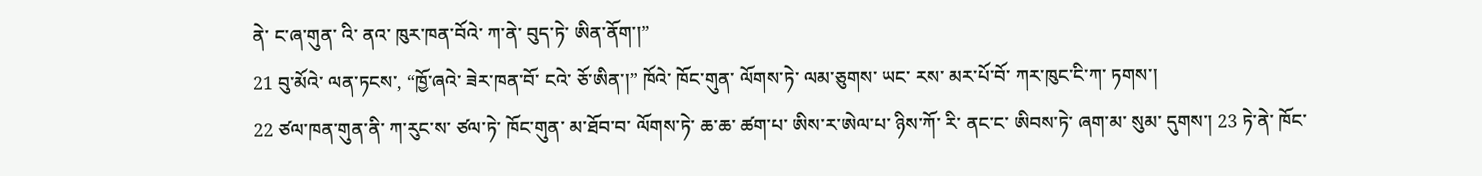ནེ་ ང་ཞ་གུན་ འི་ ནའ་ ཁུར་ཁན་བོའེ་ ཀ་ནེ་ བུད་ཏེ་ ཨིན་ནོག་།”
21 བུ་མོའེ་ ལན་ཏངས་, “ཁྱོ་ཞའེ་ ཟེར་ཁན་བོ་ ངའེ་ ཅོ་ཨིན་།” ཁོའེ་ ཁོང་གུན་ ལོགས་ཏེ་ ལམ་ཅུགས་ ཡང་ རས་ མར་པོ་བོ་ ཀར་ཁུང་ངི་ཀ་ ཏགས་།
22 ཙལ་ཁན་གུན་ནི་ ཀ་རུང་ས་ ཙལ་ཏེ་ ཁོང་གུན་ མ་ཐོབ་བ་ ལོགས་ཏེ་ ཆ་ཆ་ ཚག་པ་ ཨིས་ར་ཨེལ་པ་ ཉིས་ཀོ་ རི་ ནང་ང་ ཨིབས་ཏེ་ ཞག་མ་ སུམ་ དུགས་། 23 ཏེ་ནེ་ ཁོང་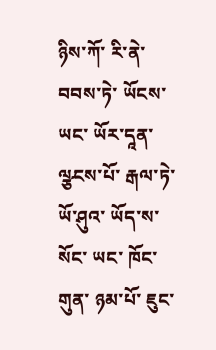ཉིས་ཀོ་ རི་ནེ་ བབས་ཏེ་ ཡོངས་ ཡང་ ཡོར་དཱན་ ལྩངས་པོ་ རྒལ་ཏེ་ ཡོ་ཤུའ་ ཡོད་ས་ སོང་ ཡང་ ཁོང་གུན་ ཉམ་པོ་ ཇུང་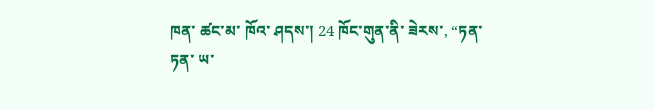ཁན་ ཚང་མ་ ཁོའ་ ཤདས་། 24 ཁོང་གུན་ནི་ ཟེརས་, “ཏན་ཏན་ ཡ་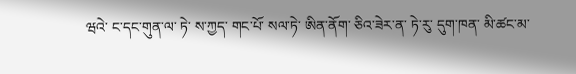ཝའེ་ ང་དང་གུན་ལ་ ཏེ་ ས་ཀྱད་ གང་པོ་ སལ་ཏེ་ ཨིན་ནོག་ ཅིའ་ཟེར་ན་ ཏེ་རུ་ དུག་ཁན་ མི་ཚང་མ་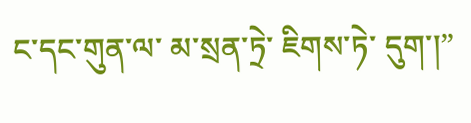ང་དང་གུན་ལ་ མ་སྲན་ཏྲེ་ ཇིགས་ཏེ་ དུག་།”